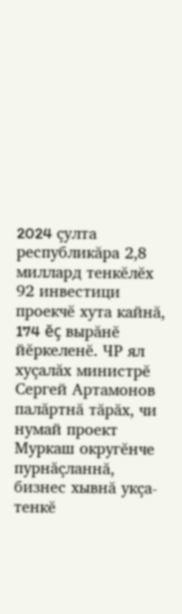2024 çулта республикăра 2,8 миллард тенкĕлĕх 92 инвестици проекчĕ хута кайнă, 174 ĕç вырăнĕ йĕркеленĕ. ЧР ял хуçалăх министрĕ Сергей Артамонов палăртнă тăрăх, чи нумай проект Муркаш округĕнче пурнăçланнă, бизнес хывнă укçа-тенкĕ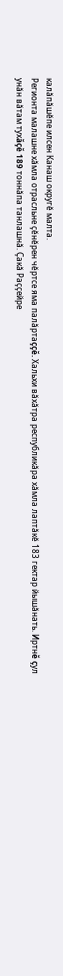калăпăшĕпе илсен Канаш округĕ малта.
Регионта малашне хăмла отрасльне çĕнĕрен чĕртсе яма палăртаççĕ. Хальхи вăхăтра республикăра хăмла лаптăкĕ 183 гектар йышăнать. Иртнĕ çул унăн вăтам тухăçĕ 189 тоннăпа танлашнă. Çакă Раççейре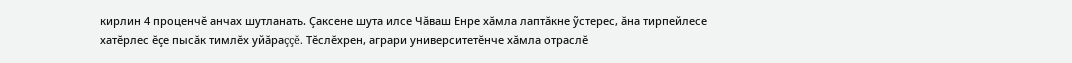кирлин 4 проценчĕ анчах шутланать. Çаксене шута илсе Чăваш Енре хăмла лаптăкне ỹстерес, ăна тирпейлесе хатĕрлес ĕçе пысăк тимлĕх уйăраççĕ. Тĕслĕхрен, аграри университетĕнче хăмла отраслĕ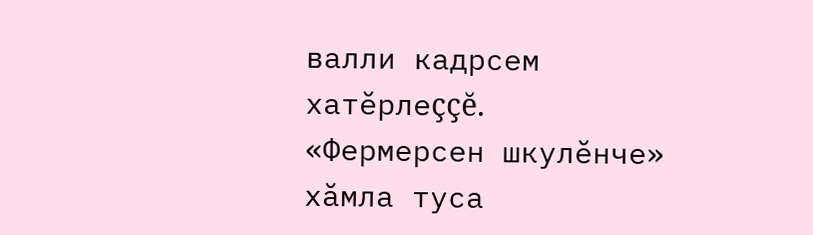валли кадрсем хатĕрлеççĕ. «Фермерсен шкулĕнче» хăмла туса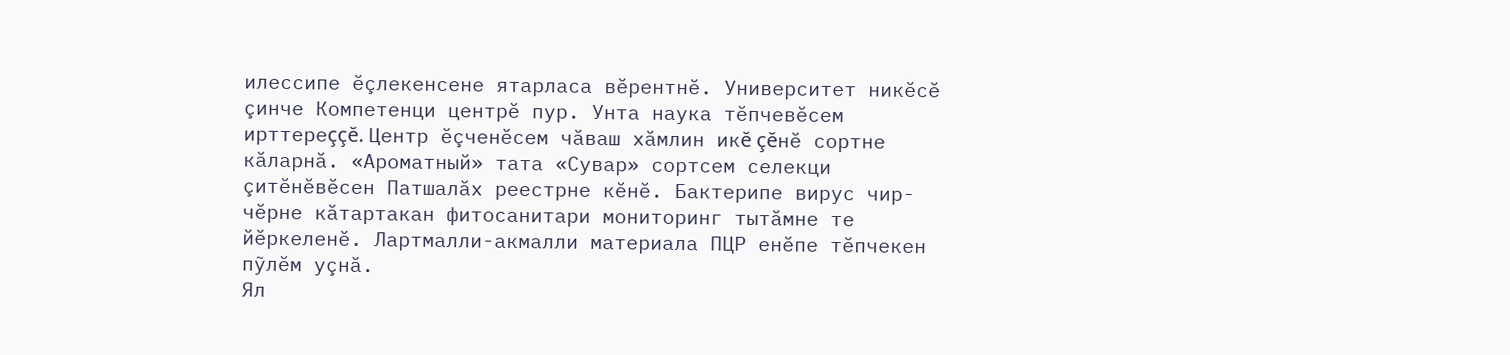илессипе ĕçлекенсене ятарласа вĕрентнĕ. Университет никĕсĕ çинче Компетенци центрĕ пур. Унта наука тĕпчевĕсем ирттереççĕ. Центр ĕçченĕсем чăваш хăмлин икĕ çĕнĕ сортне кăларнă. «Ароматный» тата «Сувар» сортсем селекци çитĕнĕвĕсен Патшалăх реестрне кĕнĕ. Бактерипе вирус чир-чĕрне кăтартакан фитосанитари мониторинг тытăмне те йĕркеленĕ. Лартмалли-акмалли материала ПЦР енĕпе тĕпчекен пỹлĕм уçнă.
Ял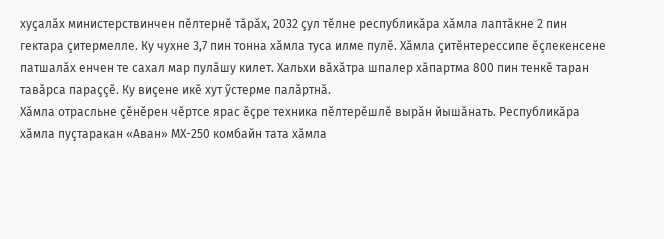хуçалăх министерствинчен пĕлтернĕ тăрăх, 2032 çул тĕлне республикăра хăмла лаптăкне 2 пин гектара çитермелле. Ку чухне 3,7 пин тонна хăмла туса илме пулĕ. Хăмла çитĕнтерессипе ĕçлекенсене патшалăх енчен те сахал мар пулăшу килет. Хальхи вăхăтра шпалер хăпартма 800 пин тенкĕ таран тавăрса параççĕ. Ку виçене икĕ хут ỹстерме палăртнă.
Хăмла отрасльне çĕнĕрен чĕртсе ярас ĕçре техника пĕлтерĕшлĕ вырăн йышăнать. Республикăра хăмла пуçтаракан «Аван» МХ-250 комбайн тата хăмла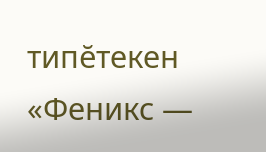типĕтекен «Феникс —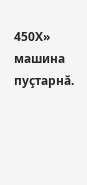450Х» машина пуçтарнă.